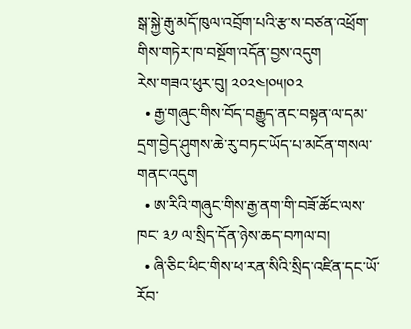སྒ་སྐྱེ་རྒུ་མདོ་ཁུལ་འབྲོག་པའི་རྩ་ས་བཙན་འཕྲོག་གིས་གཏེར་ཁ་བསྔོག་འདོན་བྱས་འདུག
རེས་གཟའ་ཕུར་བུ། ༢༠༢༤།༠༥།༠༢
  • རྒྱ་གཞུང་གིས་བོད་བརྒྱུད་ནང་བསྟན་ལ་དམ་དྲག་བྱེད་ཤུགས་ཆེ་རུ་བཏང་ཡོད་པ་མངོན་གསལ་གནང་འདུག
  • ཨ་རིའི་གཞུང་གིས་རྒྱ་ནག་གི་བཟོ་ཚོང་ལས་ཁང་ ༣༡ ལ་སྲིད་དོན་ཉེས་ཆད་བཀལ་བ།
  • ཞི་ཅིང་ཕིང་གིས་ཕ་རན་སིའི་སྲིད་འཛིན་དང་ཡོ་རོབ་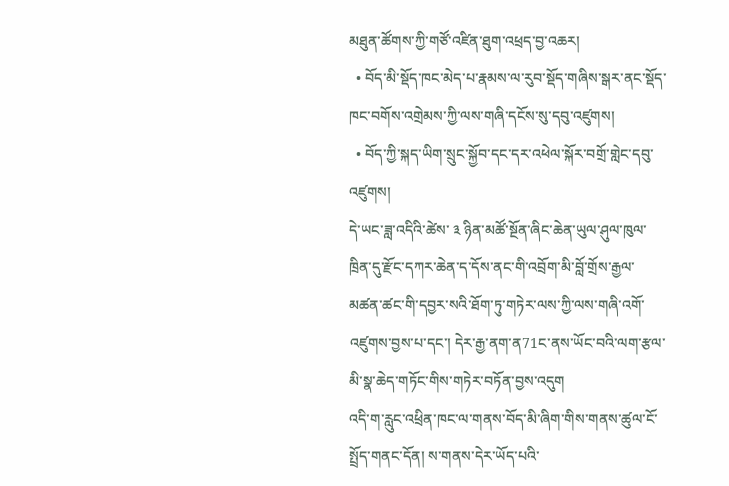མཐུན་ཚོགས་ཀྱི་གཙོ་འཛིན་ཐུག་འཕྲད་བྱ་འཆར།
  • བོད་མི་སྡོད་ཁང་མེད་པ་རྣམས་ལ་རུབ་སྡོད་གཞིས་སྒར་ནང་སྡོད་ཁང་བགོས་འགྲེམས་ཀྱི་ལས་གཞི་དངོས་སུ་དབུ་འཛུགས།
  • བོད་ཀྱི་སྐད་ཡིག་སྲུང་སྐྱོབ་དང་དར་འཕེལ་སྐོར་བགྲོ་གླེང་དབུ་འཛུགས།
དེ་ཡང་ཟླ་འདིའི་ཚེས་ ༣ ཉིན་མཚོ་སྔོན་ཞིང་ཆེན་ཡུལ་ཤུལ་ཁུལ་ཁྲིན་དུ་རྫོང་དཀར་ཆེན་ད་དོས་ནང་གི་འབྲོག་མི་བློ་གྲོས་རྒྱལ་མཚན་ཚང་གི་དབྱར་སའི་ཐོག་ཏུ་གཏེར་ལས་ཀྱི་ལས་གཞི་འགོ་འཛུགས་བྱས་པ་དང་། དེར་རྒྱ་ནག་ན71ང་ནས་ཡོང་བའི་ལག་རྩལ་མི་སྣ་ཆེད་གཏོང་གིས་གཏེར་བཏོན་བྱས་འདུག
འདི་ག་རླུང་འཕྲིན་ཁང་ལ་གནས་བོད་མི་ཞིག་གིས་གནས་ཚུལ་ངོ་སྤྲོད་གནང་དོན། ས་གནས་དེར་ཡོད་པའི་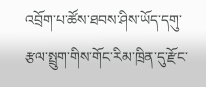འབྲོག་པ་ཚོས་ཐབས་ཤིས་ཡོད་དགུ་རྩལ་སྤྲུག་གིས་གོང་རིམ་ཁྲིན་དུ་རྫོང་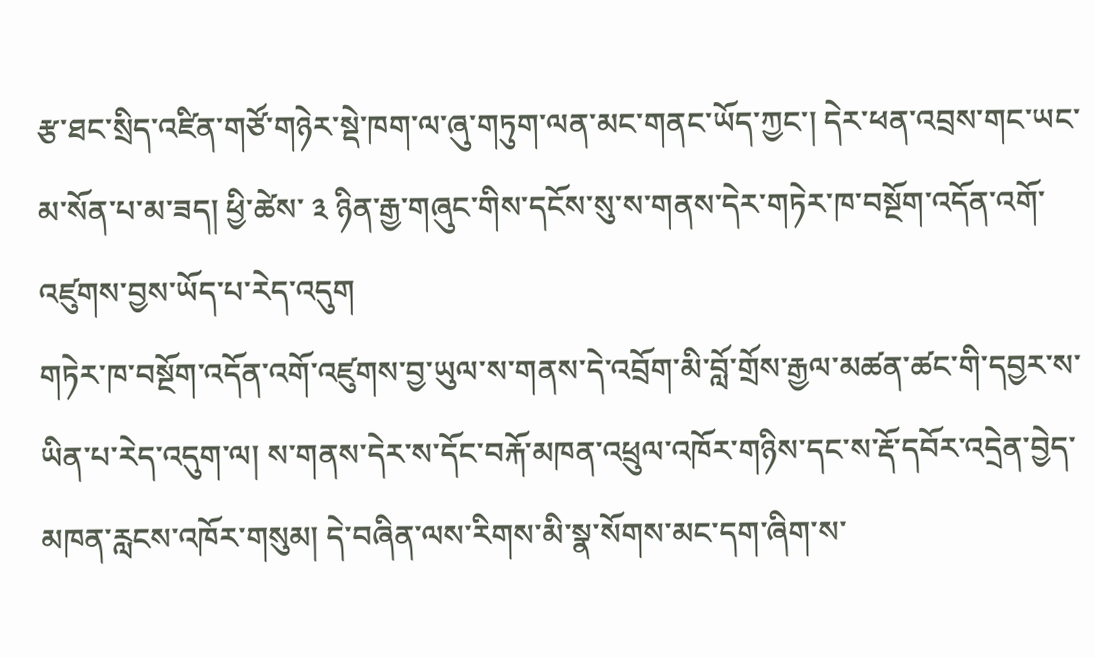རྩ་ཐང་སྲིད་འཛིན་གཙོ་གཉེར་སྡེ་ཁག་ལ་ཞུ་གཏུག་ལན་མང་གནང་ཡོད་ཀྱང་། དེར་ཕན་འབྲས་གང་ཡང་མ་སོན་པ་མ་ཟད། ཕྱི་ཚེས་ ༣ ཉིན་རྒྱ་གཞུང་གིས་དངོས་སུ་ས་གནས་དེར་གཏེར་ཁ་བསྔོག་འདོན་འགོ་འཛུགས་བྱས་ཡོད་པ་རེད་འདུག
གཏེར་ཁ་བསྔོག་འདོན་འགོ་འཛུགས་བྱ་ཡུལ་ས་གནས་དེ་འབྲོག་མི་བློ་གྲོས་རྒྱལ་མཚན་ཚང་གི་དབྱར་ས་ཡིན་པ་རེད་འདུག་ལ། ས་གནས་དེར་ས་དོང་བརྐོ་མཁན་འཕྲུལ་འཁོར་གཉིས་དང་ས་རྡོ་དབོར་འདྲེན་བྱེད་མཁན་རླངས་འཁོར་གསུམ། དེ་བཞིན་ལས་རིགས་མི་སྣ་སོགས་མང་དག་ཞིག་ས་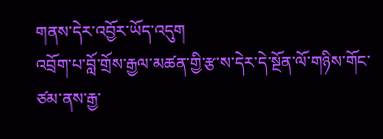གནས་དེར་འབྱོར་ཡོད་འདུག
འབྲོག་པ་བློ་གྲོས་རྒྱལ་མཚན་གྱི་རྩ་ས་དེར་དེ་སྔོན་ལོ་གཉིས་གོང་ཙམ་ནས་རྒྱ་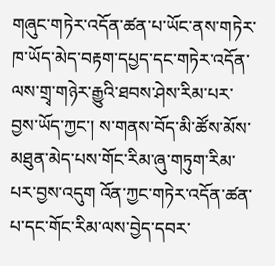གཞུང་གཏེར་འདོན་ཚན་པ་ཡོང་ནས་གཏེར་ཁ་ཡོད་མེད་བརྟག་དཔྱད་དང་གཏེར་འདོན་ལས་གྲྭ་གཉེར་རྒྱུའི་ཐབས་ཤེས་རིམ་པར་བྱས་ཡོད་ཀྱང་། ས་གནས་བོད་མི་ཚོས་མོས་མཐུན་མེད་པས་གོང་རིམ་ཞུ་གཏུག་རིམ་པར་བྱས་འདུག འོན་ཀྱང་གཏེར་འདོན་ཚན་པ་དང་གོང་རིམ་ལས་བྱེད་དབར་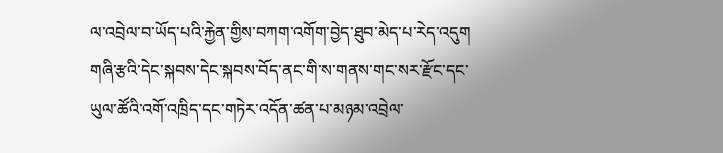ལ་འབྲེལ་བ་ཡོད་པའི་རྐྱེན་གྱིས་བཀག་འགོག་བྱེད་ཐུབ་མེད་པ་རེད་འདུག
གཞི་རྩའི་དེང་སྐབས་དེང་སྐབས་བོད་ནང་གི་ས་གནས་གང་སར་རྫོང་དང་ཡུལ་ཚོའི་འགོ་འཁྲིད་དང་གཏེར་འདོན་ཚན་པ་མཉམ་འབྲེལ་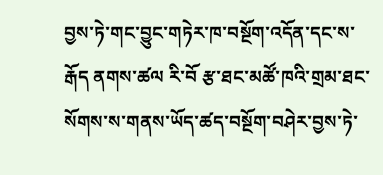བྱས་ཏེ་གང་བྱུང་གཏེར་ཁ་བསྔོག་འདོན་དང་ས་རྒོད ནགས་ཚལ རི་བོ རྩ་ཐང་མཚོ་ཁའི་གྲམ་ཐང་སོགས་ས་གནས་ཡོད་ཚད་བསྔོག་བཤེར་བྱས་ཏེ་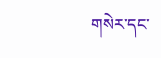གསེར་དང་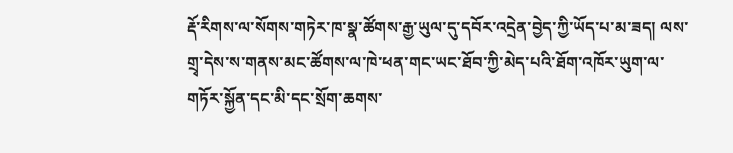རྡོ་རིགས་ལ་སོགས་གཏེར་ཁ་སྣ་ཚོགས་རྒྱ་ཡུལ་དུ་དབོར་འདྲེན་བྱེད་ཀྱི་ཡོད་པ་མ་ཟད། ལས་གྲྭ་དེས་ས་གནས་མང་ཚོགས་ལ་ཁེ་ཕན་གང་ཡང་ཐོབ་ཀྱི་མེད་པའི་ཐོག་འཁོར་ཡུག་ལ་གཏོར་སྐྱོན་དང་མི་དང་སྲོག་ཆགས་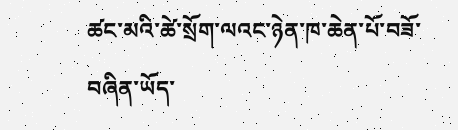ཚང་མའི་ཚེ་སྲོག་ལའང་ཉེན་ཁ་ཆེན་པོ་བཟོ་བཞིན་ཡོད་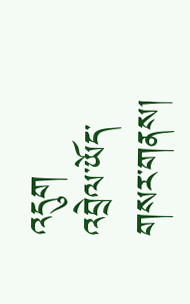འདུག
འབྲེལ་ཡོད་གསར་གནས།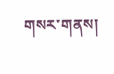གསར་གནས།